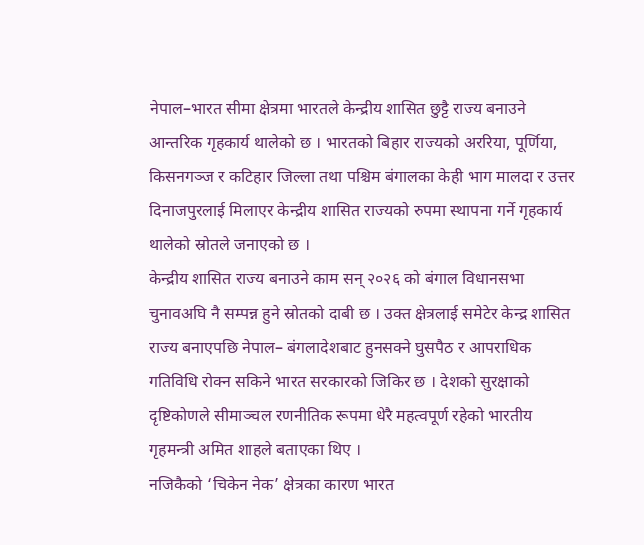नेपाल–भारत सीमा क्षेत्रमा भारतले केन्द्रीय शासित छुट्टै राज्य बनाउने आन्तरिक गृहकार्य थालेको छ । भारतको बिहार राज्यको अररिया, पूर्णिया, किसनगञ्ज र कटिहार जिल्ला तथा पश्चिम बंगालका केही भाग मालदा र उत्तर दिनाजपुरलाई मिलाएर केन्द्रीय शासित राज्यको रुपमा स्थापना गर्ने गृहकार्य थालेको स्रोतले जनाएको छ ।
केन्द्रीय शासित राज्य बनाउने काम सन् २०२६ को बंगाल विधानसभा चुनावअघि नै सम्पन्न हुने स्रोतको दाबी छ । उक्त क्षेत्रलाई समेटेर केन्द्र शासित राज्य बनाएपछि नेपाल– बंगलादेशबाट हुनसक्ने घुसपैठ र आपराधिक गतिविधि रोक्न सकिने भारत सरकारको जिकिर छ । देशको सुरक्षाको दृष्टिकोणले सीमाञ्चल रणनीतिक रूपमा धेरै महत्वपूर्ण रहेको भारतीय गृहमन्त्री अमित शाहले बताएका थिए ।
नजिकैको ‘चिकेन नेक’ क्षेत्रका कारण भारत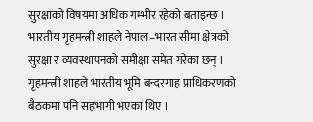सुरक्षाको विषयमा अधिक गम्भीर रहेको बताइन्छ । भारतीय गृहमन्त्री शाहले नेपाल–भारत सीमा क्षेत्रको सुरक्षा र व्यवस्थापनको समीक्षा समेत गरेका छन् । गृहमन्त्री शाहले भारतीय भूमि बन्दरगाह प्राधिकरणको बैठकमा पनि सहभागी भएका थिए ।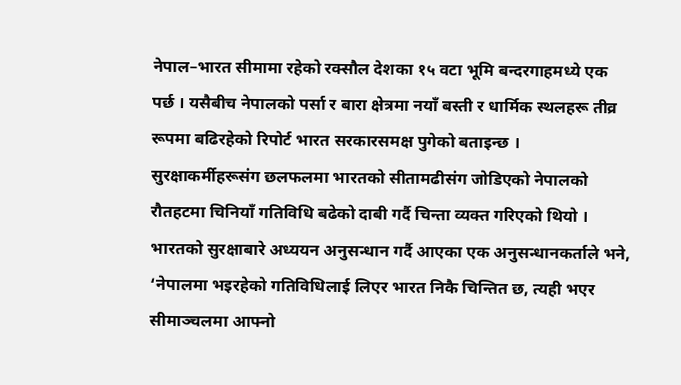नेपाल–भारत सीमामा रहेको रक्सौल देशका १५ वटा भूमि बन्दरगाहमध्ये एक पर्छ । यसैबीच नेपालको पर्सा र बारा क्षेत्रमा नयाँ बस्ती र धार्मिक स्थलहरू तीव्र रूपमा बढिरहेको रिपोर्ट भारत सरकारसमक्ष पुगेको बताइन्छ । सुरक्षाकर्मीहरूसंग छलफलमा भारतको सीतामढीसंग जोडिएको नेपालको रौतहटमा चिनियाँ गतिविधि बढेको दाबी गर्दै चिन्ता व्यक्त गरिएको थियो ।
भारतको सुरक्षाबारे अध्ययन अनुसन्धान गर्दै आएका एक अनुसन्धानकर्ताले भने, ‘नेपालमा भइरहेको गतिविधिलाई लिएर भारत निकै चिन्तित छ, त्यही भएर सीमाञ्चलमा आफ्नो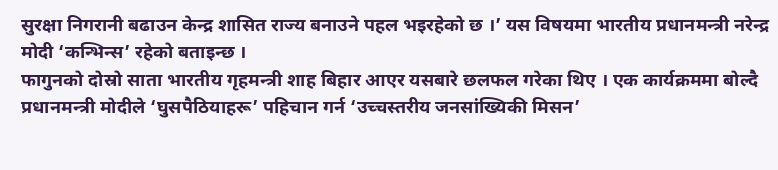सुरक्षा निगरानी बढाउन केन्द्र शासित राज्य बनाउने पहल भइरहेको छ ।’ यस विषयमा भारतीय प्रधानमन्त्री नरेन्द्र मोदी ‘कन्भिन्स’ रहेको बताइन्छ ।
फागुनको दोस्रो साता भारतीय गृहमन्त्री शाह बिहार आएर यसबारे छलफल गरेका थिए । एक कार्यक्रममा बोल्दै प्रधानमन्त्री मोदीले ‘घुसपैठियाहरू’ पहिचान गर्न ‘उच्चस्तरीय जनसांख्यिकी मिसन’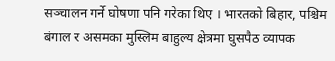सञ्चालन गर्ने घोषणा पनि गरेका थिए । भारतको बिहार, पश्चिम बंगाल र असमका मुस्लिम बाहुल्य क्षेत्रमा घुसपैठ व्यापक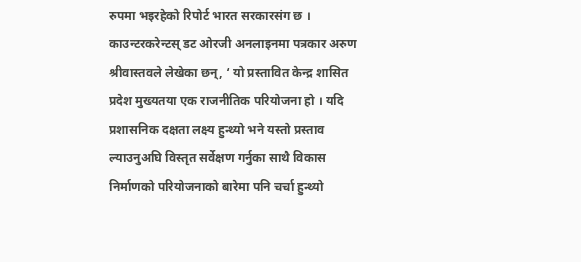रुपमा भइरहेको रिपोर्ट भारत सरकारसंग छ ।
काउन्टरकरेन्टस् डट ओरजी अनलाइनमा पत्रकार अरुण श्रीवास्तवले लेखेका छन्, ‘ यो प्रस्तावित केन्द्र शासित प्रदेश मुख्यतया एक राजनीतिक परियोजना हो । यदि प्रशासनिक दक्षता लक्ष्य हुन्थ्यो भने यस्तो प्रस्ताव ल्याउनुअघि विस्तृत सर्वेक्षण गर्नुका साथै विकास निर्माणको परियोजनाको बारेमा पनि चर्चा हुन्थ्यो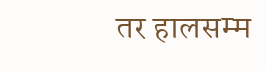तर हालसम्म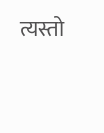त्यस्तो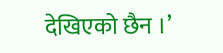देखिएको छैन ।’